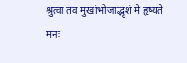श्रुत्वा तव मुखांभोजाद्भृशं मे हृष्यते मनः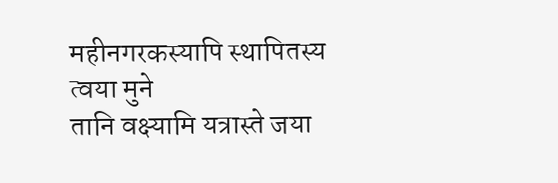महीनगरकस्यापि स्थापितस्य त्वया मुने
तानि वक्ष्यामि यत्रास्ते जया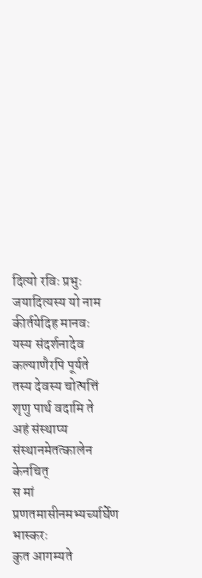दित्यो रविः प्रभुः
जयादित्यस्य यो नाम कीर्तयेदिह मानवः
यस्य संदर्शनादेव कल्याणैरपि पूर्यते
तस्य देवस्य चोत्पत्तिं शृणु पार्थ वदामि ते
अहं संस्थाप्य संस्थानमेतत्कालेन केनचित्
स मां प्रणतमासीनमभ्यर्च्यार्घेण भास्करः
कुत आगम्यते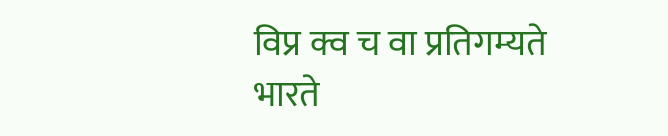विप्र क्व च वा प्रतिगम्यते
भारते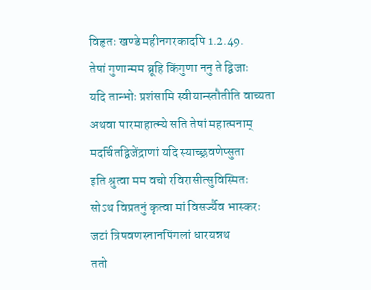विहृतः खण्डे महीनगरकादपि 1.2.49.
तेषां गुणान्मम ब्रूहि किंगुणा ननु ते द्विजाः
यदि तान्भोः प्रशंसामि स्वीयान्स्तौतीति वाच्यता
अथवा पारमाहात्म्ये सति तेषां महात्मनाम्
मदर्चितद्विजेंद्राणां यदि स्याच्छ्रवणेप्सुता
इति श्रुत्वा मम वचो रविरासीत्सुविस्मितः
सोऽथ विप्रतनुं कृत्वा मां विसर्ज्यैव भास्करः
जटां त्रिषवणस्नानपिंगलां धारयन्नथ
ततो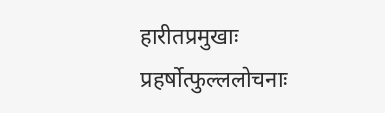हारीतप्रमुखाः प्रहर्षोत्फुल्ललोचनाः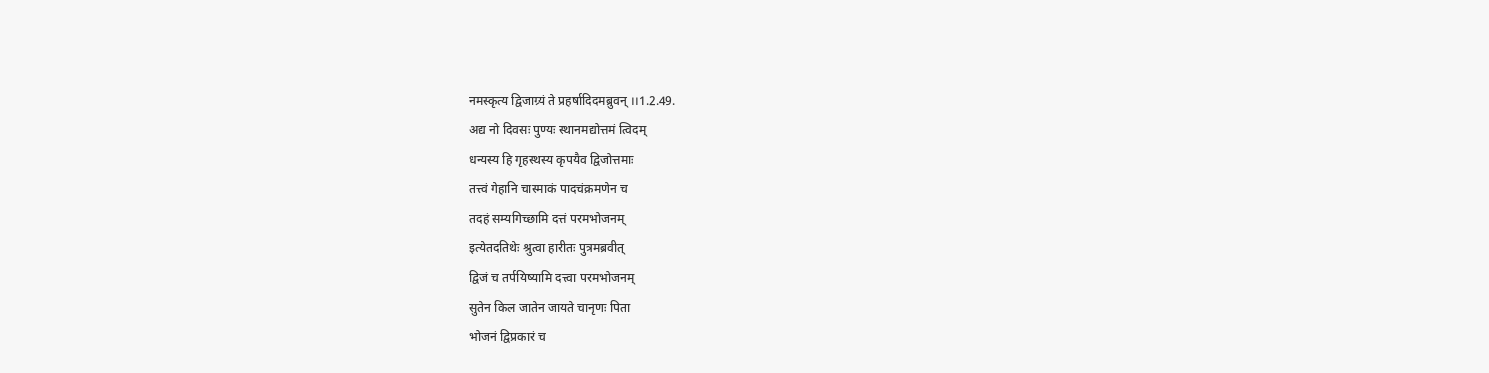नमस्कृत्य द्विजाग्र्यं ते प्रहर्षादिदमब्रुवन् ।।1.2.49.
अद्य नो दिवसः पुण्यः स्थानमद्योत्तमं त्विदम्
धन्यस्य हि गृहस्थस्य कृपयैव द्विजोत्तमाः
तत्त्वं गेहानि चास्माकं पादचंक्रमणेन च
तदहं सम्यगिच्छामि दत्तं परमभोजनम्
इत्येतदतिथेः श्रुत्वा हारीतः पुत्रमब्रवीत्
द्विजं च तर्पयिष्यामि दत्त्वा परमभोजनम्
सुतेन किल जातेन जायते चानृणः पिता
भोजनं द्विप्रकारं च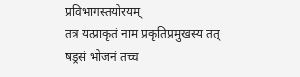प्रविभागस्तयोरयम्
तत्र यत्प्राकृतं नाम प्रकृतिप्रमुखस्य तत्
षड्रसं भोजनं तच्च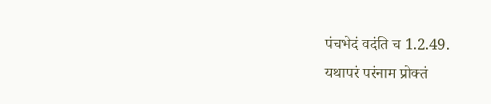पंचभेदं वदंति च 1.2.49.
यथापरं परंनाम प्रोक्तं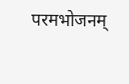परमभोजनम्